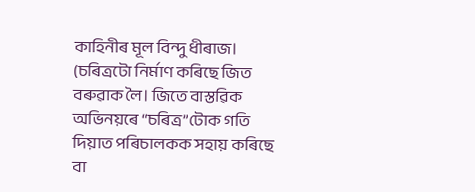কাহিনীৰ মূল বিন্দু ধীৰাজ। (চৰিত্ৰটো নিৰ্মাণ কৰিছে জিত বৰুৱাক লৈ। জিতে বাস্তৱিক অভিনয়ৰে “চৰিত্ৰ”টোক গতি দিয়াত পৰিচালকক সহায় কৰিছে বা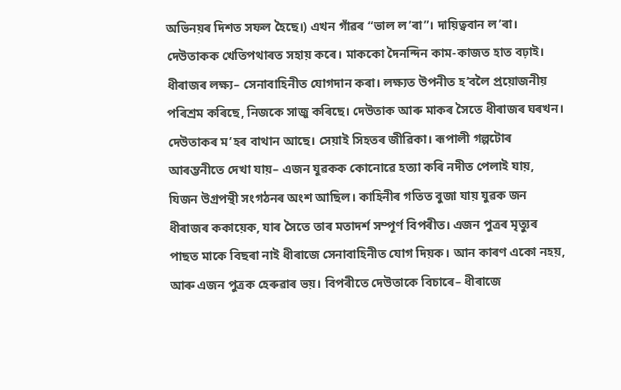অভিনয়ৰ দিশত সফল হৈছে।) এখন গাঁৱৰ “ভাল ল’ৰা”। দায়িত্ববান ল’ৰা। দেউতাকক খেতিপথাৰত সহায় কৰে। মাককো দৈনন্দিন কাম-কাজত হাত বঢ়াই। ধীৰাজৰ লক্ষ্য– সেনাবাহিনীত যোগদান কৰা। লক্ষ্যত উপনীত হ’বলৈ প্ৰয়োজনীয় পৰিশ্ৰম কৰিছে, নিজকে সাজু কৰিছে। দেউতাক আৰু মাকৰ সৈতে ধীৰাজৰ ঘৰখন। দেউতাকৰ ম’হৰ বাথান আছে। সেয়াই সিহতৰ জীৱিকা। ৰূপালী গল্পটোৰ আৰম্ভনীতে দেখা যায়– এজন যুৱকক কোনোৱে হত্যা কৰি নদীত পেলাই যায়, যিজন উগ্ৰপন্থী সংগঠনৰ অংশ আছিল। কাহিনীৰ গতিত বুজা যায় যুৱক জন ধীৰাজৰ ককায়েক, যাৰ সৈতে তাৰ মতাদৰ্শ সম্পূৰ্ণ বিপৰীত। এজন পুত্ৰৰ মৃত্যুৰ পাছত মাকে বিছৰা নাই ধীৰাজে সেনাবাহিনীত যোগ দিয়ক। আন কাৰণ একো নহয়, আৰু এজন পুত্ৰক হেৰুৱাৰ ভয়। বিপৰীতে দেউতাকে বিচাৰে– ধীৰাজে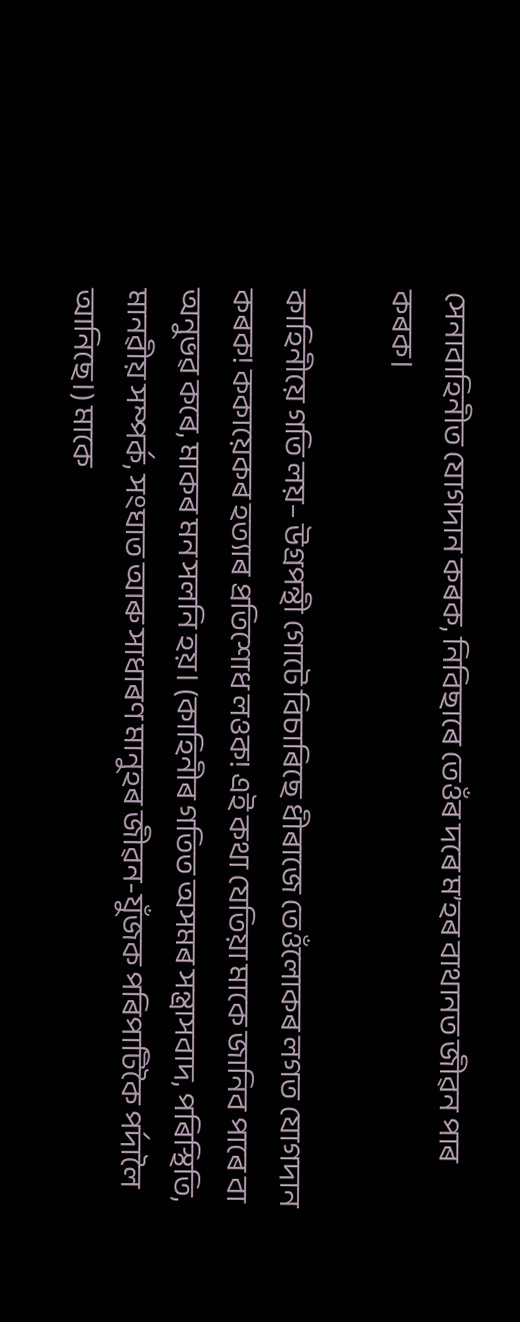সেনাবাহিনীত যোগদান কৰক, নিবিছাৰে তেওঁৰ দৰে ম’হৰ বাথানত জীৱন পাৰ কৰক।

কাহিনীয়ে গতি লয়– উগ্ৰপন্থী গোটে বিচাৰিছে ধীৰাজে তেওঁলোকৰ লগত যোগদান কৰক! ককায়েকৰ হত্যাৰ প্ৰতিশোধ লওক! এই কথা যেতিয়া মাকে জানিব পাৰে বা অনুভৱ কৰে, মাকৰ মন সলনি হয়। (কাহিনীৰ গতিত অসমৰ সন্ত্ৰাসবাদ, পৰিস্থিতি, মানৱীয় সম্পৰ্ক, সংঘাত আৰু সাধাৰণ মানুহৰ জীৱন-যুঁজক পৰিপাটিকৈ পৰ্দালৈ আনিছে।) মাকে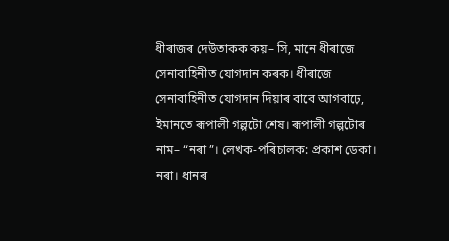ধীৰাজৰ দেউতাকক কয়– সি, মানে ধীৰাজে সেনাবাহিনীত যোগদান কৰক। ধীৰাজে সেনাবাহিনীত যোগদান দিয়াৰ বাবে আগবাঢ়ে, ইমানতে ৰূপালী গল্পটো শেষ। ৰূপালী গল্পটোৰ নাম– “নৰা”। লেখক-পৰিচালক: প্ৰকাশ ডেকা।
নৰা। ধানৰ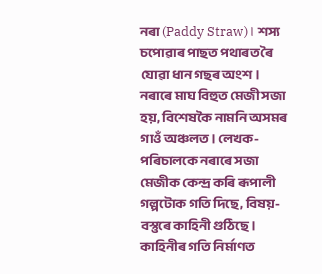নৰা (Paddy Straw)। শস্য চপোৱাৰ পাছত পথাৰত ৰৈ যোৱা ধান গছৰ অংশ। নৰাৰে মাঘ বিহুত মেজী সজা হয়, বিশেষকৈ নামনি অসমৰ গাওঁ অঞ্চলত। লেখক-পৰিচালকে নৰাৰে সজা মেজীক কেন্দ্ৰ কৰি ৰূপালী গল্পটোক গতি দিছে, বিষয়-বস্তুৰে কাহিনী গুঠিছে। কাহিনীৰ গতি নিৰ্মাণত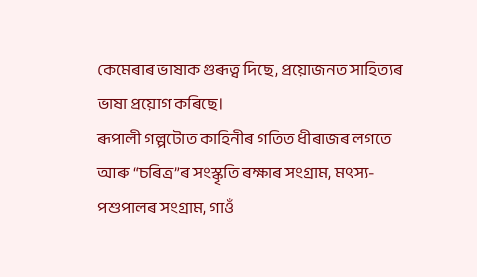কেমেৰাৰ ভাষাক গুৰূত্ব দিছে, প্ৰয়োজনত সাহিত্যৰ ভাষা প্ৰয়োগ কৰিছে।
ৰূপালী গল্পটোত কাহিনীৰ গতিত ধীৰাজৰ লগতে আৰু “চৰিত্ৰ”ৰ সংস্কৃতি ৰক্ষাৰ সংগ্ৰাম, মৎস্য-পশুপালৰ সংগ্ৰাম, গাওঁ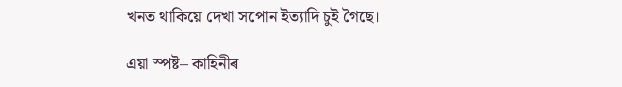খনত থাকিয়ে দেখা সপোন ইত্যাদি চুই গৈছে।

এয়া স্পষ্ট– কাহিনীৰ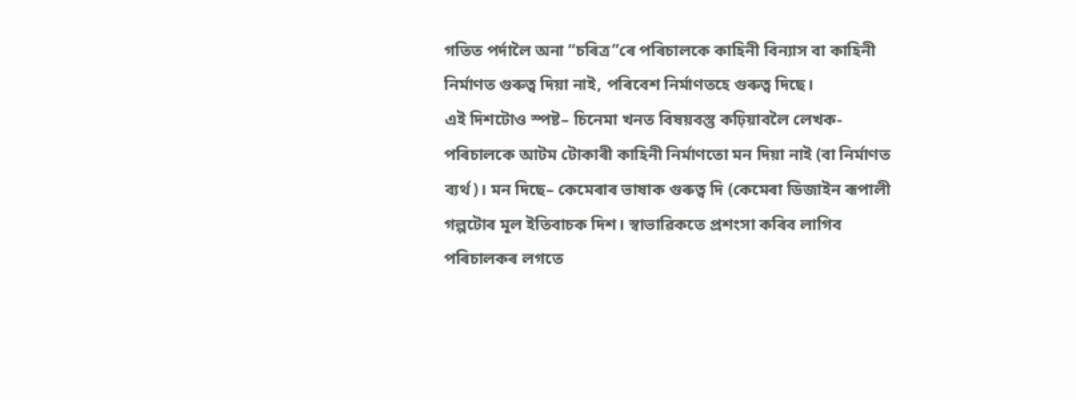গতিত পৰ্দালৈ অনা “চৰিত্ৰ”ৰে পৰিচালকে কাহিনী বিন্যাস বা কাহিনী নিৰ্মাণত গুৰুত্ব দিয়া নাই, পৰিবেশ নিৰ্মাণতহে গুৰুত্ব দিছে।
এই দিশটোও স্পষ্ট– চিনেমা খনত বিষয়বস্তু কঢ়িয়াবলৈ লেখক-পৰিচালকে আটম টোকাৰী কাহিনী নিৰ্মাণতো মন দিয়া নাই (বা নিৰ্মাণত ব্যৰ্থ)। মন দিছে– কেমেৰাৰ ভাষাক গুৰুত্ব দি (কেমেৰা ডিজাইন ৰূপালী গল্পটোৰ মূল ইতিবাচক দিশ। স্বাভাৱিকতে প্ৰশংসা কৰিব লাগিব পৰিচালকৰ লগতে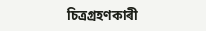চিত্ৰগ্ৰহণকাৰী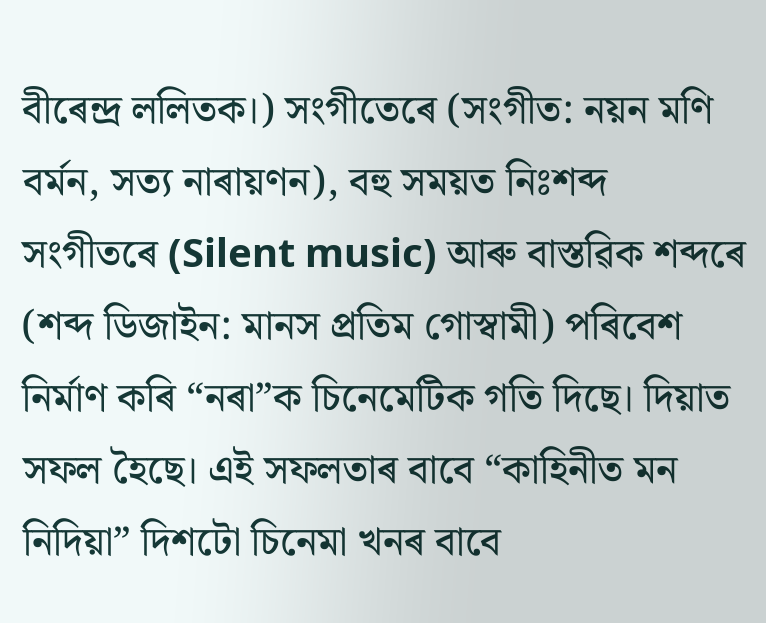বীৰেন্দ্র ললিতক।) সংগীতেৰে (সংগীত: নয়ন মণি বৰ্মন, সত্য নাৰায়ণন), বহু সময়ত নিঃশব্দ সংগীতৰে (Silent music) আৰু বাস্তৱিক শব্দৰে (শব্দ ডিজাইন: মানস প্ৰতিম গোস্বামী) পৰিবেশ নিৰ্মাণ কৰি “নৰা”ক চিনেমেটিক গতি দিছে। দিয়াত সফল হৈছে। এই সফলতাৰ বাবে “কাহিনীত মন নিদিয়া” দিশটো চিনেমা খনৰ বাবে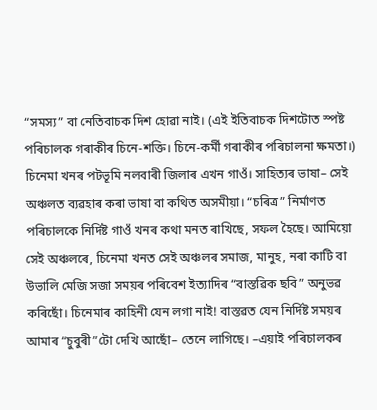“সমস্য” বা নেতিবাচক দিশ হোৱা নাই। (এই ইতিবাচক দিশটোত স্পষ্ট পৰিচালক গৰাকীৰ চিনে-শক্তি। চিনে-কৰ্মী গৰাকীৰ পৰিচালনা ক্ষমতা।)
চিনেমা খনৰ পটভূমি নলবাৰী জিলাৰ এখন গাওঁ। সাহিত্যৰ ভাষা– সেই অঞ্চলত ব্যৱহাৰ কৰা ভাষা বা কথিত অসমীয়া। “চৰিত্ৰ” নিৰ্মাণত পৰিচালকে নিৰ্দিষ্ট গাওঁ খনৰ কথা মনত ৰাখিছে, সফল হৈছে। আমিয়ো সেই অঞ্চলৰে, চিনেমা খনত সেই অঞ্চলৰ সমাজ, মানুহ, নৰা কাটি বা উভালি মেজি সজা সময়ৰ পৰিবেশ ইত্যাদিৰ “বাস্তৱিক ছবি” অনুভৱ কৰিছোঁ। চিনেমাৰ কাহিনী যেন লগা নাই! বাস্তৱত যেন নিৰ্দিষ্ট সময়ৰ আমাৰ “চুবুৰী”টো দেখি আছোঁ– তেনে লাগিছে। –এয়াই পৰিচালকৰ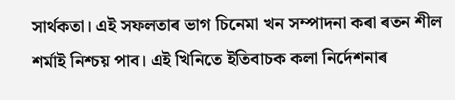সাৰ্থকতা। এই সফলতাৰ ভাগ চিনেমা খন সম্পাদনা কৰা ৰতন শীল শৰ্মাই নিশ্চয় পাব। এই খিনিতে ইতিবাচক কলা নিৰ্দেশনাৰ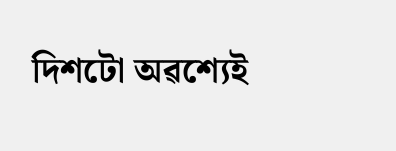দিশটো অৱশ্যেই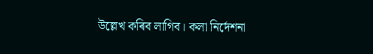উল্লেখ কৰিব লাগিব। কলা নিৰ্দেশনা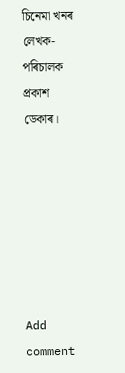চিনেমা খনৰ লেখক-পৰিচালক প্ৰকাশ ডেকাৰ।







Add comment